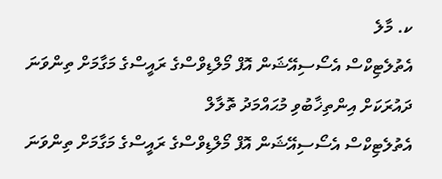ކ. މާލެ
އެތުލެޓިކްސް އެސޯސިއޭޝަން އޮފް މޯލްޑިވްސްގެ ރައީސްގެ މަގާމަށް ތިންވަނަ ދައުރަކަށް އިންތިޚާބުވި މުޙައްމަދު ތޮލާލް
އެތުލެޓިކްސް އެސޯސިއޭޝަން އޮފް މޯލްޑިވްސްގެ ރައީސްގެ މަގާމަށް ތިންވަނަ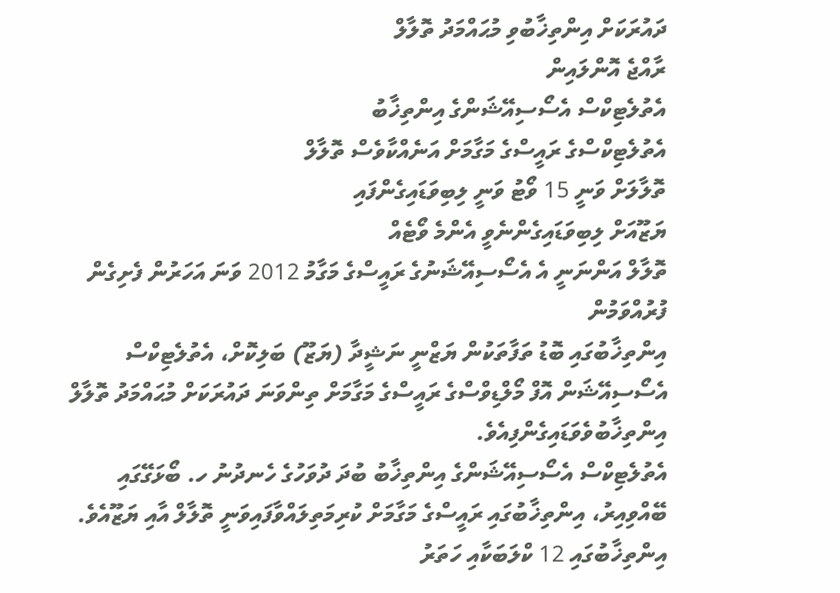ދައުރަކަށް އިންތިޚާބުވި މުޙައްމަދު ތޮލާލް
ރާއްޖެ އޮންލައިން
އެތުލެޓިކްސް އެސޯސިއޭޝަންގެ އިންތިޚާބު
އެތުލެޓިކްސްގެ ރައީސްގެ މަގާމަށް އަނެއްކާވެސް ތޮލާލް
ތޮލާލަށް ވަނީ 15 ވޯޓު ވަނީ ލިބިވަޑައިގެންފައި
ޔަޒޫއަށް ލިބިވަޑައިގެންނެވީ އެންމެ ވޯޓެއް
ތޮލާލް އަންނަނީ އެ އެސޯސިއޭޝަނުގެ ރައީސްގެ މަގާމު 2012 ވަނަ އަހަރުން ފެށިގެން ފުރުއްވަމުން
އިންތިޚާބުގައި ބޮޑު ތަފާތަކުން ޔަޒްނީ ނަޝީދާ (ޔަޒޫ) ބަލިކޮށް، އެތުލެޓިކްސް އެސޯސިއޭޝަން އޮފް މޯލްޑިވްސްގެ ރައީސްގެ މަގާމަށް ތިންވަނަ ދައުރަކަށް މުޙައްމަދު ތޮލާލް އިންތިޚާބުވެވަޑައިގެންފިއެވެ.
އެތުލެޓިކްސް އެސޯސިއޭޝަންގެ އިންތިޚާބު ބުދަ ދުވަހުގެ ހެނދުނު ހ. ބޯޅަގޭގައި ބޭއްވިއިރު، އިންތިޚާބުގައި ރައީސްގެ މަގާމަށް ކުރިމަތިލައްވާފައިވަނީ ތޮލާލް އާއި ޔަޒޫއެވެ. އިންތިޚާބުގައި 12 ކްލަބަކާއި ހަތަރު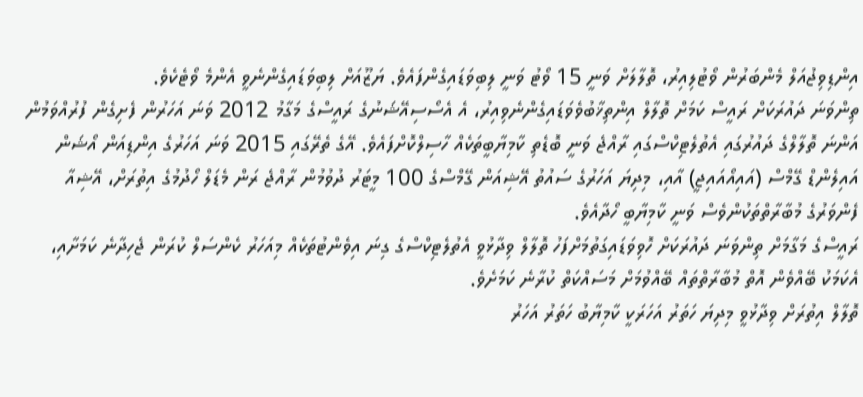އިންޑިވިޖުއަލް މެންބަރުން ވޯޓުލިއިރު، ތޮލާލަށް ވަނީ 15 ވޯޓު ވަނީ ލިބިވަޑައިގެންފައެވެ. ޔަޒޫއަށް ލިބިވަޑައިގެންނެވީ އެންމެ ވޯޓެކެވެ.
ތިންވަނަ ދައުރަކަށް ރައީސް ކަމަށް ތޮލާލް އިންތިޚާބުވެވަޑައިގެންނެވިއިރު، އެ އެސޯސިއޭޝަނުގެ ރައީސްގެ މަގާމު 2012 ވަނަ އަހަރުން ފެށިގެން ފުރުއްވަމުން އަންނަ ތޮލާލްގެ ދައުރުގައި އެތުލެޓިކްސްގައި ރާއްޖެ ވަނީ ބޮޑެތި ކާމިޔާބީތަކެއް ހާސިލްކޮށްފައެވެ. އޭގެ ތެރޭގައި 2015 ވަނަ އަހަރުގެ އިންޑިއަން އޯޝަން އައިލެންޑް ގޭމްސް (އައިއޯއައިޖީ) އާއި، މިދިޔަ އަހަރުގެ ސައުތު އޭޝިއަން ގޭމްސްގެ 100 މީޓަރު ދުވުމުން ރާއްޖެ ރަން މެޑަލް ހޯދުމުގެ އިތުރަށް، އޭޝިއާ ފެންވަރުގެ މުބާރާތްތަކުންވެސް ވަނީ ކާމިޔާބީ ހޯދާއެވެ.
ރައީސްގެ މަގާމަށް ތިންވަނަ ދައުރަކަށް ހޮވިވަޑައިގަތުމަށްފަހު ތޮލާލް ވިދާޅުވީ އެތުލެޓިކްސްގެ ގިނަ އިވެންޓުތަކެއް މިއަހަރު ކެންސަލް ކުރަން ޖެހިދާނެ ކަމަށާއި، އެކަމަކު ބޭއްވެން އޮތް މުބާރާތްތައް ބޭއްވުމަށް މަސައްކަތް ކުރާނެ ކަމަށެވެ.
ތޮލާލް އިތުރަށް ވިދާޅުވީ މިދިޔަ ހަތަރު އަހަރަކީ ކާމިޔާބު ހަތަރު އަހަރު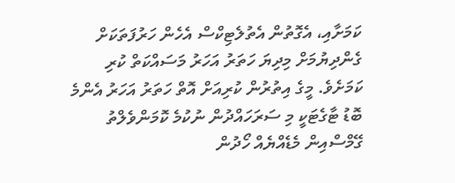ކަމަށާއި، އެގޮތުން އެތުލެޓިކްސް އެހެން ހަރުފަތަކަށް ގެންދިޔުމަށް މިދިޔަ ހަތަރު އަހަރު މަސައްކަތް ކުރި ކަމަށެވެ. މީގެ އިތުރުން ކުރިއަށް އޮތް ހަތަރު އަހަރު އެންމެ ބޮޑު ޓާގެޓަކީ މި ސަރަހައްދުން ނުކުމެ ކޮމަންވެލްތު ގޭމްސްއިން މެޑެއްޔެއް ހޯދުން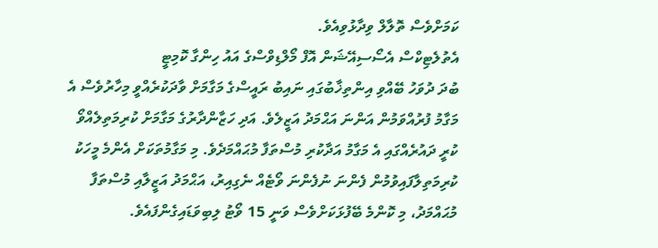ކަމަށްވެސް ތޮލާލް ވިދާޅުވިއެވެ.
އެތުލެޓިކްސް އެސޯސިއޭޝަން އޮފް މޯލްޑިވްސްގެ އައު ހިންގާ ކޮމިޓީ
ބުދަ ދުވަހު ބޭއްވި އިންތިޚާބުގައި ނައިބު ރައީސްގެ މަގާމަށް ވާދަކުރެއްވީ މިހާރުވެސް އެ މަގާމު ފުރުއްވަމުން އަންނަ އަޙްމަދު އަޒީލެވެ. އަދި ހަޒާންދާރުގެ މަގާމަށް ކުރިމަތިލެއްވޯ ކުރީ ދައުރެއްގައި އެ މަގާމު އަދާކުރި މުސްތަފާ މުޙައްމަދެވެ. މި މަގާމުތަކަށް އެންމެ މީހަކު ކުރިމަތިލާފައިވުމުން ފެންނަ ނުފެންނަ ވޯޓެއް ނެގިއިރު، އަޙްމަދު އަޒީލާއި މުސްތަފާ މުޙައްމަދު، މި ކޮންމެ ބޭފުޅަކަށްވެސް ވަނީ 15 ވޯޓު ލިބިވަޑައިގެންފައެވެ.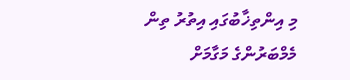މި އިންތިޚާބުގައި އިތުރު ތިން މެމްބަރުންގެ މަގާމަށް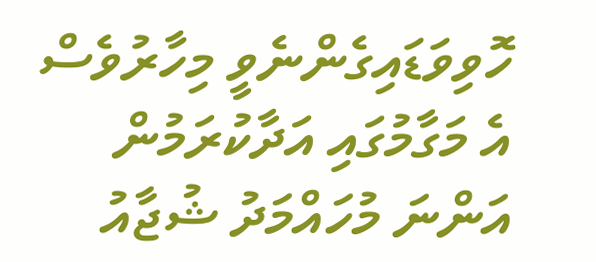ހޮވިވަޑައިގެންނެވީ މިހާރުވެސް އެ މަގާމުގައި އަދާކުރަމުން އަންނަ މުހައްމަދު ޝުޖާއު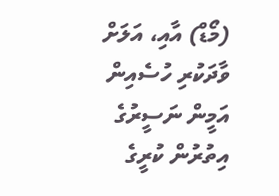(މޯޑް) އާއި، އަލަށް ވާދަކުރި ހުސެއިން އަމީން ނަސީރުގެ އިތުރުން ކުރީގެ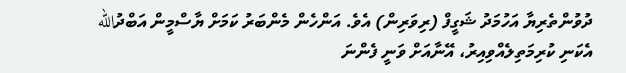ދުވުންތެރިޔާ އަހުމަދު ޝަގީފް (ރިވަރިން) އެވެ. އަންހެން މެންބަރު ކަމަށް ޔާސްމީން އަބްދުالله އެކަނި ކުރިމަތިލެއްވިއިރު، އޭނާއަށް ވަނީ ފެންނަ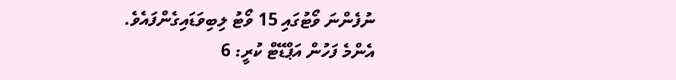ނުފެންނަ ވޯޓުގައި 15 ވޯޓު ލިބިވަޑައިގެންފައެވެ.
އެންމެ ފަހުން އަޕްޑޭޓް ކުރީ: 6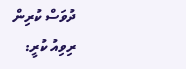ދުވަސް ކުރިން
ރިވިއު ކުރީ: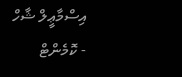އިސްމާޢީލް ޝާހް
- ކޮމެންޓް